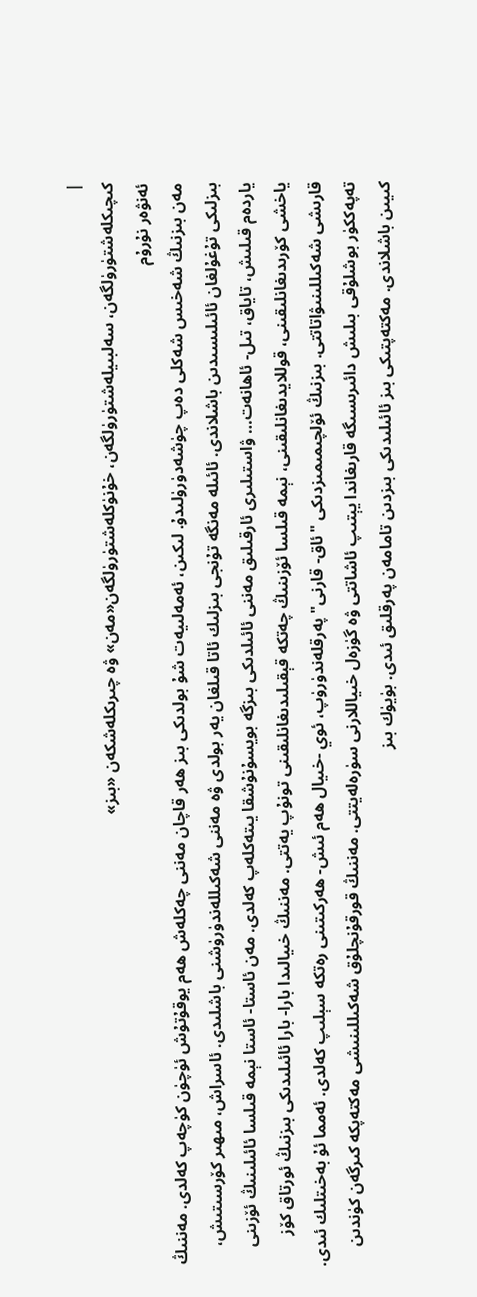|
كىچىكلەشتۈرۈلگەن، سەلبىيلەشتۈرۈلگەن، خۇنۈكلەشتۈرۈلگەن«مەن» ۋە چىرىكلەشكەن «بىز»
ئەنۋەر نۇرۇم
مەن بىزنىڭ شەخىس شەكلى دەپ چۈشەدۈرۈلىدۇ. لىكىن، ئەمەلىيەت شۇ بولدىكى بىز ھەر قاچان مەننى چەكلەش ھەم يوقۇتۇش ئۈچۈن كۈچەپ كەلدى. مەننىڭ بىزلىكى تۇغۇلغان ئائىلىسىدىن باشلاندى. ئائىلە مەنگە تۇنجى بىزلىك ئاتا قىلغان يەر بولدى ۋە مەننى شەكىللەندۈرۈشنى باشلىدى. ئاسراش، مىھىر كۆرسىتىش، ياردەم قىلىش، تاياق، تىل- ئاھانەت… ۋاستىلىرى ئارقىلىق مەننى ئائىلدىكى بىزگە بويسۇنۇشقا يىتەكلەپ كەلدى. مەن ئاستا- ئاستا نېمە قىلسا ئائىلىنىڭ ئۆزىنى ياخشى كۆرىدىغانلىقىنى، قوللايدىغانلىقىنى، نېمە قىلسا ئۆزىنىڭ چەتكە قېقىلىدىغانلىقىنى تونۇپ يەتتى. مەننىڭ خىيالىدا بارا- بارا ئائىلىدىكى بىزنىڭ ئورتاق كۆز قارىشى شەكىللىنىۋاتاتتى. بىزنىڭ ئۆلچىمىمىزدىكى "ئاق- قارنى" پەرقلەندۈرۈپ، ئوي -خىيال ھەم ئىش- ھەركىتىنى رەتكە سېلىپ كەلدى. ئەمما ئۇ بەخىتلىك ئىدى. تەپەككۈر بوشلۇقى بىلىش دائىرىسىگە قارىغاندا يېتىپ ئاشاتتى ۋە گۈزەل خىياللارنى سۈرەلەيتتى. مەننىڭ قورقۇنچلۇق شەكىللىنىشى مەكتەپكە كىرگەن كۈندىن كىيىن باشلاندى. مەكتەپتىكى بىز ئائىلىدىكى بىزدىن تامامەن پەرقلىق ئىدى. بۈيۈك بىز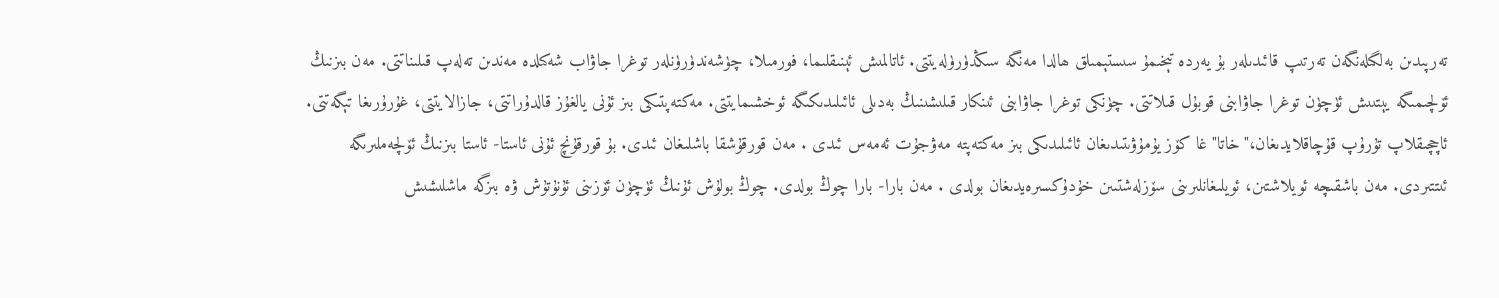تەرپىدىن بەلگىلەنگەن تەرتىپ قائىدىلەر بۇ يەردە تېخىمۇ سىستېمىلق ھالدا مەنگە سىڭدۈرۈلەيتتى. ئاتالمىش ئېنىقلىما، فورمىلا، چۈشەندۈرۈنلەر توغرا جاۋاب شەكىلدە مەندىن تەلەپ قىلىناتتى. مەن بىزنىڭ ئۆلچىمىگە يېتىىش ئۈچۈن توغرا جاۋابنى قوبۇل قىلاتتى. چۈنكى توغرا جاۋابنى ئىنكار قىلىشىنىڭ بەدىلى ئائىلىدىكىگە ئوخشىمايتتى. مەكتەپتىكى بىز ئۇنى يالغۇز قالدۇراتتى، جازالايتتى، غۇرۇرىغا تېگەتتى. ئاچچىقلاپ تۇرۇپ قۇچاقلايدىغان،"خاتا" غا كۆز يۇمۇۋىتىدىغان ئائىلىدىكى بىز مەكتەپتە مەۋجۇت ئەمەس ئىدى . مەن قورقۇشقا باشلىغان ئىدى. بۇ قورقۇنچ ئۇنى ئاستا- ئاستا بىزنىڭ ئۆلچەملىرىگە ئىتتىردى. مەن باشقىچە ئويلاشتىن، ئويلىغانلىرىنى سۆزلەشتىىن خۇدۇكسىرەيدىغان بولدى . مەن بارا- بارا چوڭ بولدى. چوڭ بولۇش ئۇنىڭ ئۈچۈن ئۆزىنى ئۇنۇتۇش ۋە بىزگە ماشلىشىش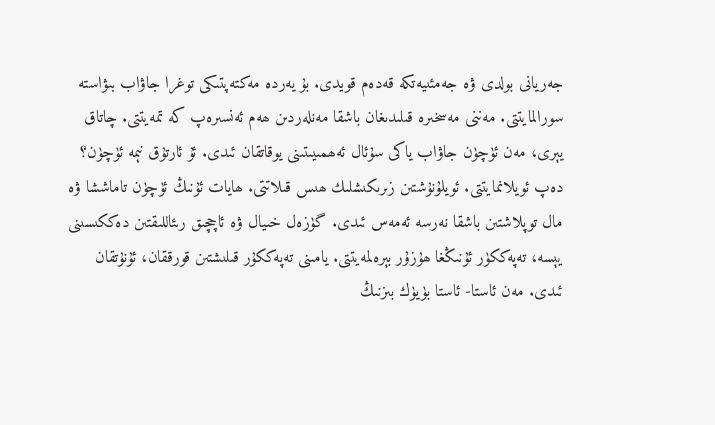جەريانى بولدى ۋە جەمئىيەتكە قەدەم قويدى. بۇ يەردە مەكتەپتىكى توغرا جاۋاب بىۋاستە سورالمايتتى. مەننى مەسخىرە قىلىدىغان باشقا مەنلەردىن ھەم ئەنسىرەپ كە تمەيتتى. چاتاق يېرى، مەن ئۈچۈن جاۋاب ياكى سۇئال ئەھمىيىتىنى يوقاتقان ئىدى. ئۇ ئارتۇق نېمە ئۈچۈن؟ دەپ ئويلانمايتتى. ئويلۇنۇشتىن زىرىكىشلىك ھىس قىلاتتى. ھايات ئۇنىڭ ئۈچۈن تاماششا ۋە مال توپلاشتىن باشقا نەرسە ئەمەس ئىدى. گۈزەل خىيال ۋە ئاچچىق رىئاللىقتىن دەككىسىنى يېسە، تەپەككۈر ئۇنىڭغا ھۇزۇر بېرەلمەيتتى. يامىنى تەپەككۇر قىلىشتىن قورققان، ئۇنۇتقان ئىدى. مەن ئاستا- ئاستا بۈيۈك بىزنىڭ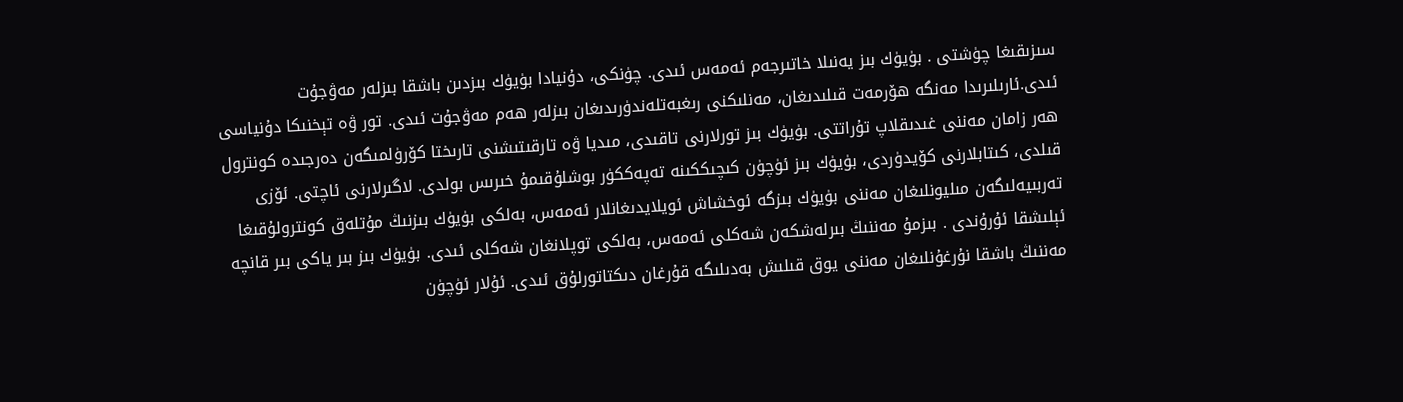سىزىقىغا چۈشتى . بۈيۈك بىز يەنىلا خاتىرجەم ئەمەس ئىدى. چۈنكى، دۇنيادا بۈيۈك بىزدىن باشقا بىزلەر مەۋجۇت ئىدى.ئارىلىرىدا مەنگە ھۆرمەت قىلىدىغان، مەنلىكنى رىغبەتلەندۈرىدىغان بىزلەر ھەم مەۋجۇت ئىدى. تور ۋە تېخنىكا دۇنياسى ھەر زامان مەننى غىدىقلاپ تۇراتتى. بۈيۈك بىز تورلارنى تاقىدى، مىديا ۋە تارقىتىشنى تارىختا كۆرۈلمىگەن دەرجىدە كونترول قىلدى، كىتابلارنى كۆيدۈردى، بۈيۈك بىز ئۈچۈن كىچىككىنە تەپەككۈر بوشلۇقىمۇ خىرىس بولدى. لاگىرلارنى ئاچتى. ئۆزى تەربىيەلىگەن مىليونلىغان مەننى بۈيۈك بىزگە ئوخشاش ئويلايدىغانلار ئەمەس، بەلكى بۈيۈك بىزنىڭ مۇتلەق كونترولۇقىغا ئېلىشقا ئۇرۇندى . بىزمۇ مەننىڭ بىرلەشكەن شەكلى ئەمەس، بەلكى توپلانغان شەكلى ئىدى. بۈيۈك بىز بىر ياكى بىر قانچە مەننىڭ باشقا نۇرغۇنلىغان مەننى يوق قىلىش بەدىلىگە قۇرغان دىكتاتورلۇق ئىدى. ئۇلار ئۈچۈن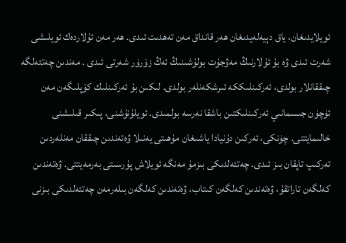ئويلايدىغان، ياق دېيەلەيدىغان ھەر قانداق مەن تەھدىت ئىدى. ھەر مەن ئۇلاردەك ئويلىشى شەرت ئىدى ۋە بۇ ئۇلارنىڭ مەۋجۇت بولۇشىنىڭ ئەڭ زۆرۈر شەرتى ئىدى . مەندىن چەتئەلگە چىققانلار بولدى، ئەركىنلىككە ئىرشكەنلەر بولدى. لىكىن بۇ ئەركىنلىك كۆپلىگەن مەن ئۈچۈن جىسمانىي ئەركىنلىكتىن باشقا نەرسە بولمىدى. ئويلۇنۇشنى، پىكىر قىلىشنى خالىمايتتى. چۈنكى، ئەركىن دۇنيادا ياشىغان مۇھىتى يەنىلا ۋەتەندىن چىققان مەنلەردىن تەركىپ تاپقان بىز ئىدى. چەتئەلدىكى بىزمۇ مەنگە ئويلاش پۇرسىتى بەرمەيتتى. ۋەتەندىن كەلگەن تاراتقۇ، ۋەتەندىن كەلگەن كىتاب، ۋەتەندىن كەلگەن بىلەرمەن چەتئەلدىكى بىزنى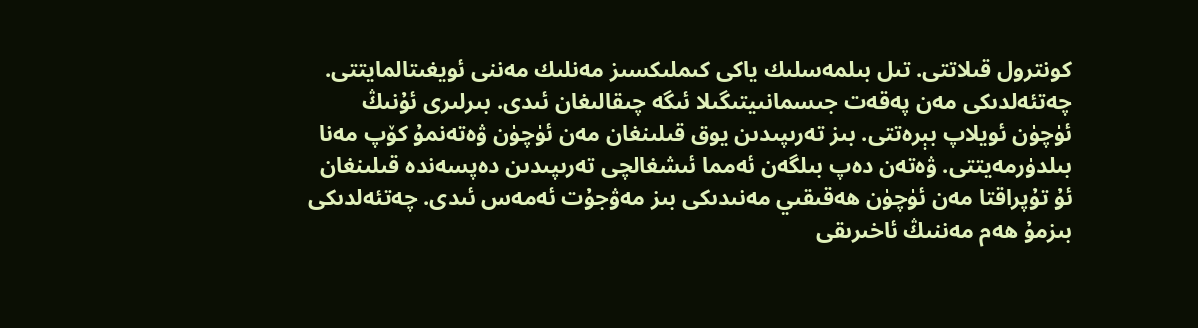كونترول قىلاتتى. تىل بىلمەسلىك ياكى كىملىكسىز مەنلىك مەننى ئويغىتالمايتتى. چەتئەلدىكى مەن پەقەت جىسمانىيتىگىلا ئىگە چىقالىغان ئىدى. بىرلىرى ئۇنىڭ ئۈچۈن ئويلاپ بېرەتتى. بىز تەرىپىدىن يوق قىلىنغان مەن ئۈچۈن ۋەتەنمۇ كۆپ مەنا بىلدۈرمەيتتى. ۋەتەن دەپ بىلگەن ئەمما ئىشغالچى تەرىپىدىن دەپسەندە قىلىنغان ئۇ تۇپراقتا مەن ئۈچۈن ھەقىقىي مەنىدىكى بىز مەۋجۇت ئەمەس ئىدى. چەتئەلدىكى بىزمۇ ھەم مەننىڭ ئاخىرىقى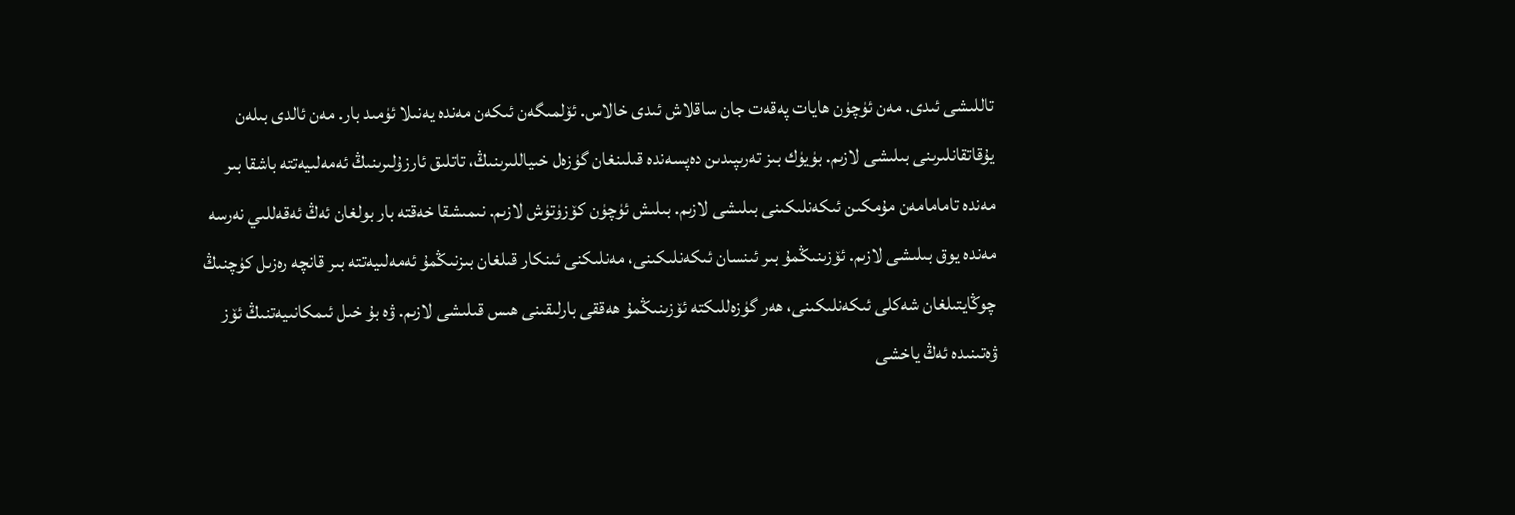تاللىشى ئىدى. مەن ئۈچۈن ھايات پەقەت جان ساقلاش ئىدى خالاس. ئۆلمىگەن ئىكەن مەندە يەنىلا ئۈمىد بار. مەن ئالدى بىلەن يۇقاتقانلىرىنى بىلىشى لازىم. بۈيۈك بىز تەرىپىدىن دەپسەندە قىلىنغان گۈزەل خىياللىرىنىڭ، تاتلىق ئارزۇلىرىنىڭ ئەمەلىيەتتە باشقا بىر مەندە تامامامەن مۇمكىن ئىكەنلىكىنى بىلىشى لازىم. بىلىش ئۈچۈن كۆزۈتۈش لازىم. نىمىشقا خەقتە بار بولغان ئەڭ ئەقەللىي نەرسە مەندە يوق بىلىشى لازىم. ئۆزىنىڭمۇ بىر ئىنسان ئىكەنلىكىنى، مەنلىكنى ئىنكار قىلغان بىزنىڭمۇ ئەمەلىيەتتە بىر قانچە رەزىل كۈچنىڭ چوڭايتىلغان شەكلى ئىكەنلىكىنى، ھەر گۈزەللىكتە ئۆزىنىڭمۇ ھەققى بارلىقىنى ھىس قىلىشى لازىم. ۋە بۇ خىل ئىمكانىيەتنىڭ ئۆز ۋەتىنىدە ئەڭ ياخشى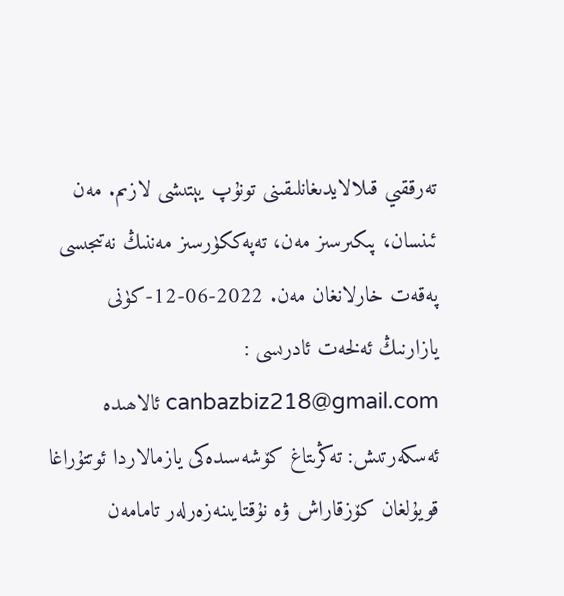تەرققىي قىلالايدىغانلىقىنى تونۇپ يېتىشى لازىم. مەن ئىنسان، پىكىرسىز مەن، تەپەككۈرسىز مەننىڭ نەتىجىسى پەقەت خارلانغان مەن. 2022-06-12-كۈنى
يازارنىڭ ئەلخەت ئادرىسى : canbazbiz218@gmail.com ئالاھىدە ئەسكەرتىش: تەڭرىتاغ كۆشەسىدەكى يازمالاردا ئوتتۇراغا قويۇلغان كۆزقاراش ۋە نۇقتايىنەزەرلەر تامامەن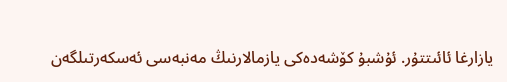يازارغا ئائىتتۇر. ئۇشبۇ كۆشەدەكى يازمالارنىڭ مەنبەسى ئەسكەرتىلگەن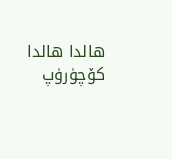ھالدا ھالدا كۆچۈرۈپ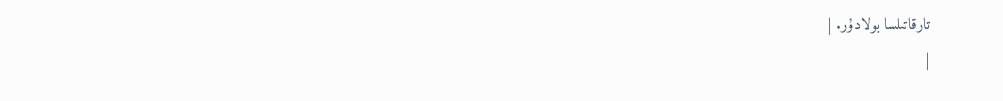تارقاتىلسا بولادۇر. |
|